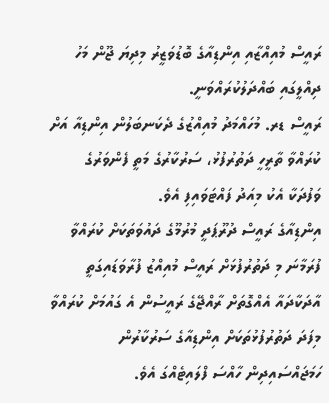ރައީސް މުއިއްޒާއި އިންޑިއާގެ ބޮޑުވަޒީރު މިދިޔަ ޖޫން މަހު ދިއްލީގައި ބައްދަލުކުރައްވަނީ.
ރައީސް ޑރ. މުހައްމަދު މުއިއްޒުގެ ދެކަނބަލުން އިންޑިއާ އަށް ކުރައްވާ ތާރީހީ ދަތުރުފުޅު، ސަރުކާރުގެ މަތީ ފެންވަރުގެ ވަފުދަކާ އެކު މިއަދު ފައްޓަވައިފި އެވެ.
އިންޑިއާގެ ރައީސް ދުރޫޕަދީ މުރުމޫގެ ދައުވަތަކަށް ކުރައްވާ ފުރަމާނަ މި ދަތުރުފުޅަށް ރައީސް މުއިއްޒު ފުރާވަޑައިގަތީ އާދަކާދައާ އެއްގޮތަށް ރާއްޖޭގެ ރައީސުން އެ ގައުމަށް ކުރައްވާ މިފަދަ ދަތުރުފުޅުތަކަށް އިންޑިއާގެ ސަރުކާރުން ހަމަޖައްސައިދިން ހާއްސަ ފްލައިޓެއްގަ އެވެ.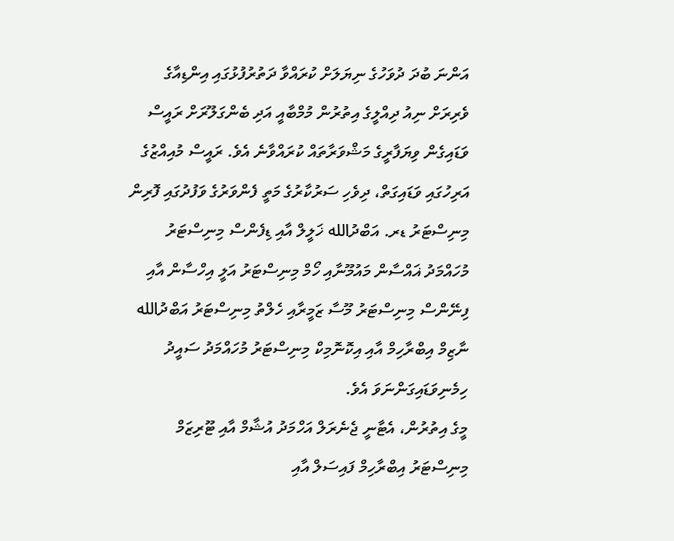އަންނަ ބުދަ ދުވަހުގެ ނިޔަލަށް ކުރައްވާ ދަތުރުފުޅުގައި އިންޑިއާގެ ވެރިރަށް ނިއު ދިއްލީގެ އިތުރުން މުމްބާއީ އަދި ބެންގަލޫރަށް ރައީސް ވަޑައިގެން ވިޔަފާރީގެ މަޝްވަރާތައް ކުރައްވާނެ އެވެ. ރައީސް މުއިއްޒުގެ އަރިހުގައި ވަޑައިގަތް، ދިވެހި ސަރުކާރުގެ މަތީ ފެންވަރުގެ ވަފުދުގައި ފޮރިން މިނިސްޓަރު ޑރ. އަބްދުالله ޚަލީލް އާއި ޑިފެންސް މިނިސްޓަރު މުހައްމަދު ޣައްސާން މައުމޫނާއި ހޯމް މިނިސްޓަރު އަލީ އިހްސާން އާއި ފިނޭންސް މިނިސްޓަރު މޫސާ ޒަމީރާއި ހެލްތު މިނިސްޓަރު އަބްދުالله ނާޒިމް އިބްރާހިމް އާއި އިކޮނޮމިކް މިނިސްޓަރު މުހައްމަދު ސައީދު ހިމެނިވަޑައިގަންނަވަ އެވެ.
މީގެ އިތުރުން، އެޓާނީ ޖެނެރަލް އަހްމަދު އުޝާމް އާއި ޓޫރިޒަމް މިނިސްޓަރު އިބްރާހިމް ފައިސަލް އާއި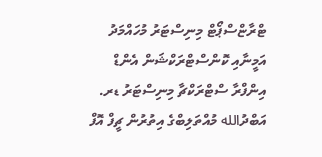ޓްރާޏްސްޕޯޓް މިނިސްޓަރު މުހައްމަދު އަމީނާއި ކޮންސްޓްރަކްޝަން އެންޑް އިންފްރާ ސްޓްރަކްޗާ މިނިސްޓަރު ޑރ. އަބްދުالله މުއްތަލިބްގެ އިތުރުން ޗީފް އޮފް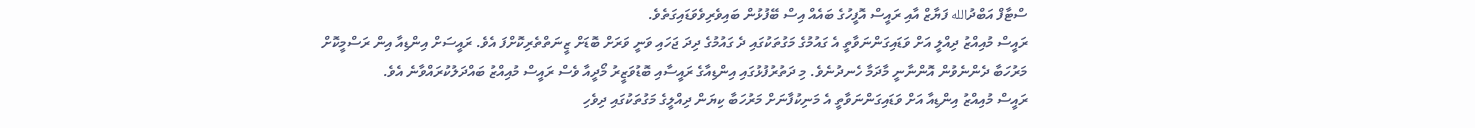ސްޓާފް އަބްދުالله ފަޔާޒް އާއި ރައީސް އޮފީހުގެ ބައެއް އިސް ބޭފުޅުން ބައިވެރިވެވަޑައިގަތެވެ.
ރައީސް މުއިއްޒު ދިއްލީ އަށް ވަޑައިގަންނަވާތީ އެ ގައުމުގެ މަގުތަކުގައި ދެ ގައުމުގެ ދިދަ ޖަހައި ވަނީ ވަރަށް ބޮޑަށް ޒީނަތްތެރިކޮށްފަ އެވެ. ރައީސަށް އިންޑިއާ އިން ރަސްމީކޮށް މަރުހަބާ ދެންނެވުން އޮންނާނީ މާދަމާ ހެނދުނެވެ. މި ދަތުރުފުޅުގައި އިންޑިއާގެ ރައީސާއި ބޮޑުވަޒީރު މޯދީއާ ވެސް ރައީސް މުއިއްޒު ބައްދަލުކުރައްވާނެ އެވެ.
ރައީސް މުއިއްޒު އިންޑިއާ އަށް ވަޑައިގަންނަވާތީ އެ މަނިކުފާނަށް މަރުހަބާ ކިޔަން ދިއްލީގެ މަގުތަކުގައި ދިވެހި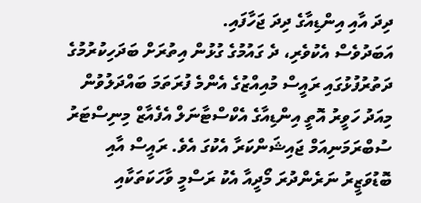ދިދަ އާއި އިންޑިއާގެ ދިދަ ޖަހާފައި.
އަބަދުވެސް އެކުވެރި، ދެ ގައުމުގެ ގުޅުން އިތުރަށް ބަދަހިކުރުމުގެ ދަތުރުފުޅުގައި ރައީސް މުއިއްޒުގެ އެންމެ ފުރަތަމަ ބައްދަލުވުން މިއަދު ހަވީރު އޮތީ އިންޑިއާގެ އެކްސްޓާނަލް އެފެއާޒް މިނިސްޓަރު ސުބްރަމަނިއަމް ޖައިޝަންކަރާ އެކުގަ އެވެ. ރައީސް އާއި ބޮޑުވަޒީރު ނަރެންދުރަ މޯދީއާ އެކު ރަސްމީ ވާހަކަތަކާއި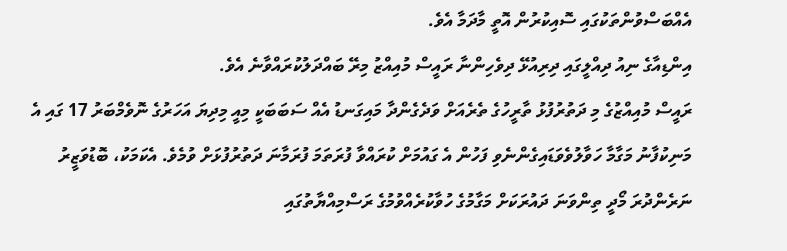އެއްބަސްވުންތަކުގައި ސޮއިކުރުން އޮތީ މާދަމާ އެވެ.
އިންޑިއާގެ ނިއު ދިއްލީގައި ދިރިއުޅޭ ދިވެހިންނާ ރައީސް މުއިއްޒު މިރޭ ބައްދަލުކުރައްވާނެ އެވެ.
ރައީސް މުއިއްޒުގެ މި ދަތުރުފުޅު ތާރީހުގެ ތެރެއަށް ވަދެގެންދާ މައިގަނޑު އެއް ސަބަބަކީ މިއީ މިދިޔަ އަހަރުގެ ނޮވެމްބަރު 17 ގައި އެ މަނިކުފާނު މަގާމާ ހަވާލުވެވަޑައިގެންނެވި ފަހުން އެ ގައުމަށް ކުރައްވާ ފުރަތަމަ ފުރަމާނަ ދަތުރުފުޅަށް ވުމެވެ. އެކަމަކު، ބޮޑުވަޒީރު ނަރެންދުރަ މޯދީ ތިންވަނަ ދައުރަކަށް މަގާމުގެ ހުވާކުރެއްވުމުގެ ރަސްމިއްޔާތުގައި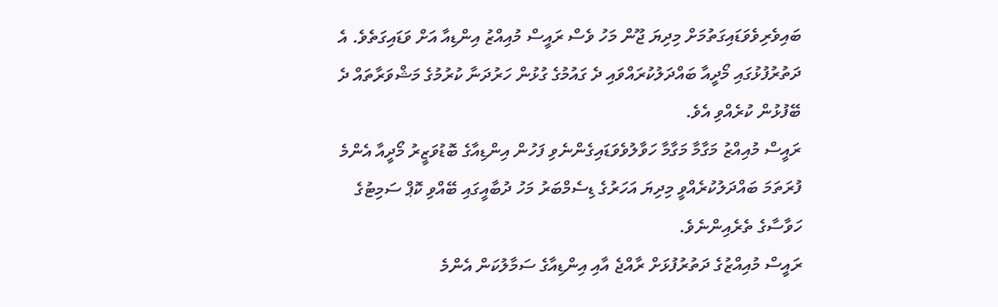ބައިވެރިވެވަޑައިގަތުމަށް މިދިޔަ ޖޫން މަހު ވެސް ރައީސް މުއިއްޒު އިންޑިއާ އަށް ވަޑައިގަތެވެ. އެ ދަތުރުފުޅުގައި މޯދީއާ ބައްދަލުކުރައްވައި ދެ ގައުމުގެ ގުޅުން ހަރުދަނާ ކުރުމުގެ މަޝްވަރާތައް ދެ ބޭފުޅުން ކުރެއްވި އެވެ.
ރައީސް މުއިއްޒު މަގާމާ މަގާމާ ހަވާލުވެވަޑައިގެންނެވި ފަހުން އިންޑިއާގެ ބޮޑުވަޒީރު މޯދީއާ އެންމެ ފުރަތަމަ ބައްދަލުކުރެއްވީ މިދިޔަ އަހަރުގެ ޑިސެމްބަރު މަހު ދުބާއީގައި ބޭއްވި ކޮޕް ސަމިޓުގެ ހަވާސާގެ ތެރެއިންނެވެ.
ރައީސް މުއިއްޒުގެ ދަތުރުފުޅަށް ރާއްޖެ އާއި އިންޑިއާގެ ސަމާލުކަން އެންމެ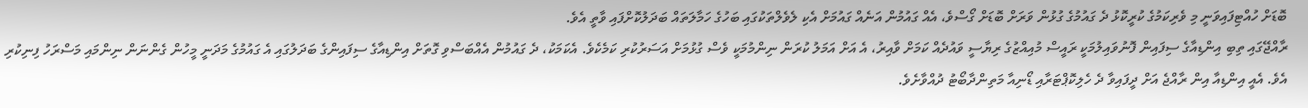ބޮޑަށް ހުއްޓިފައިވަނީ މި ވެރިކަމުގެ ކުރީކޮޅު ދެ ގައުމުގެ ގުޅުން ވަރަށް ބޮޑަށް ގޯސްވެ، އެއް ގައުމުން އަނެއް ގައުމަށް އެކި ލެވެލްތަކުގައި ބަހުގެ ހަމާލަތައް ބަދަލުކޮށްފައި ވާތީ އެވެ.
ރާއްޖޭގައި ތިބި އިންޑިއާގެ ސިފައިން ފޮނުވައިލުމަކީ ރައީސް މުއިއްޒުގެ ރިޔާސީ ވައުދެއް ކަމަށް ވާއިރު، އެ އަށް އަމަލު ކުރަން ނިންމުމަކީ ވެސް ގުޅުމަށް އަސަރުކުރި ކަމެކެވެ. އެކަމަކު، ދެ ގައުމުން އެއްބަސްވި ގޮތަށް އިންޑިއާގެ ސިފައިންގެ ބަދަލުގައި އެ ގައުމުގެ މަދަނީ މީހުން ގެންނަން ނިންމައި މަސްރަހު ފިނިކުރި އެވެ. އެއީ އިންޑިއާ އިން ރާއްޖެ އަށް ދީފައިވާ ދެ ހެލިކޮޕްޓަރާއި ޑޯނިއާ މަތިންދާބޯޓު ދުއްވާށެވެ.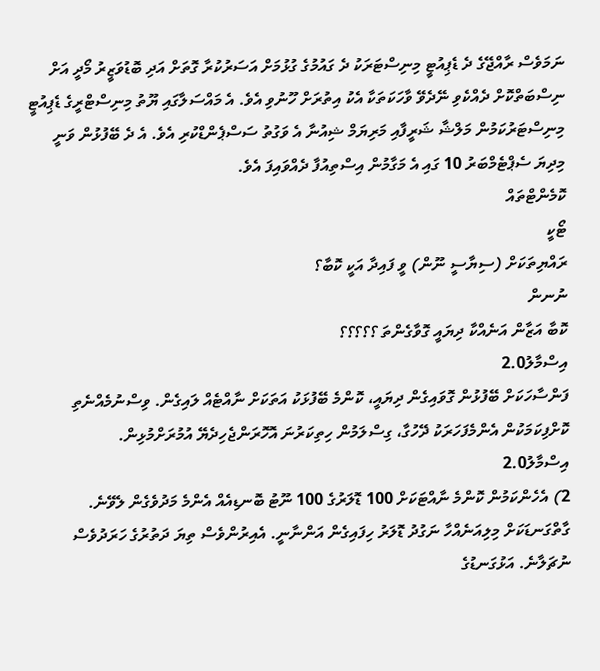ނަމަވެސް ރާއްޖޭގެ ދެ ޑެޕިއުޓީ މިނިސްޓަރަކު ދެ ގައުމުގެ ގުޅުމަށް އަސަރުކުރާ ގޮތަށް އަދި ބޮޑުވަޒީރު މޯދީ އަށް ނިސްބަތްކޮށް ދެއްކެވި ނޭދެވޭ ވާހަކަތަކާ އެކު އިތުރަށް ހޫނުވި އެވެ. އެ މައްސަލާގައި ޔޫތު މިނިސްޓްރީގެ ޑެޕިއުޓީ މިނިސްޓަރުކަމުން މަލްޝާ ޝަރީފާއި މަރިޔަމް ޝިއުނާ އެ ވަގުތު ސަސްޕެންޑްކުރި އެވެ. އެ ދެ ބޭފުޅުން ވަނީ މިދިޔަ ސެޕްޓެމްބަރު 10 ގައި އެ މަގާމުން އިސްތިއުފާ ދެއްވައިފަ އެވެ.
ކޮމެންޓްތައް
ޓޯކީ
ރައްޔިތަކަށް (ސިޔާސީ ނޫން) ވީ ފައިދާ އަކީ ކޮބާ؟
ނުނން
ކޮބާ އަޒާން އަނެއްކާ ދިޔައީ ގޮވާގެންތަ ؟؟؟؟؟
އިސްމާލު2.0
ފަންސާހަކަށް ބޭފުޅުން ގޮވައިގެން ދިޔައީ، ކޮންމެ ބޭފުޅަކު އަތަކަށް ނާއްޓެއް ލައިގެން. ވިސްނުމެއްނެތި ކޮށްފިކަމަކުން އެންމެފަހަރަކު ދޭހުގާ، ގިސްލަމުން ހިތިކަރުނަ އޮހޮރަންޖެހިދެޔޭ އުމުރަށްމުޅިން.
އިސްމާލު2.0
2) އެހެންކަމުން ކޮންމެ ނާއްޓަކަށް 100 ޑޮލަރުގެ 100 ނޫޓު ބޮނޑިއެއް އެންމެ މަދުވެގެން ލެވޭނެ. ގާތްގަނޑަކަށް މިލިއަނެއްހާ ނަގުދު ޑޮލަރު ހިފައިގެން އަންނާނީ. އެއިރުންވެސް ތިޔަ ދަތުރުގެ ހަރަދުވެސް ނުޗަލާނެ. އަޅުގަނޑުގެ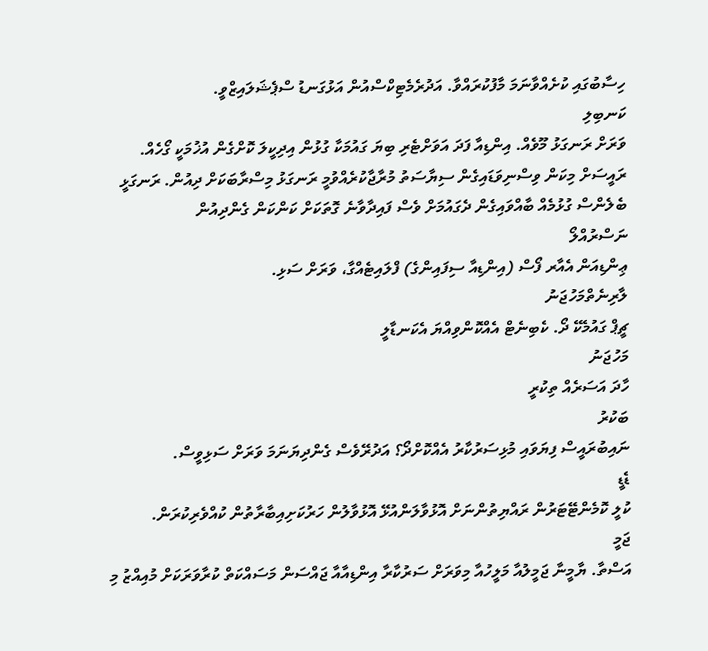ހިސާބުގައި ކުށެއްވާނަމަ މާފުކުރައްވާ. އަދުރެމެޓިކްސްއުން އަޅުގަނޑު ސްޕެޝަލައިޒްވީ.
ކަނބިލި
ވަރަށް ރަނގަޅު މޫވެއް. އިންޑިއާ ފަދަ އަވަށްޓެރި ބިޔަ ގައުމަކާ ގުޅުން އިދިކީލަ ކޮށްގެން އުޚުމަކީ ގޯހެއް. ރައީސަށް މިކަން ވިސްނިވަޑައިގެން ސިޔާސަތު މުރާޖާކުރެއްވުމީ ރަނގަޅު މިސްރާބަކަށް ދިއުން. ރަނގަޅީ ބެލެންސް ގުޅުމެއް ބާއްވައިގެން ދެގައުމަށް ވެސް ފައިދާވާނެ ގޮތަކަށް ކަންކަން ގެންދިއުން
ނަސްރުއްލޯ
ޢިންޑިއަން އެއާރ ފޯސް (އިންޑިއާ ސިފައިންގެ) ފްލައިޓެއްގާ، ވަރަށް ސަޅި.
ލާރިނެތްމަހުޖަނު
ޗީޕް ގައުމެކޭ ދޯ. ކެބިނެޓް އެއްކޮންވިއްޔަ އެކަނޑާލީ
މަހުޖަނު
ހާދަ އަސަރެއް ތިކުރީ
ބަކުރު
ނައިބުރައީސް ފިޔަވައި މުޅިސަރުކާރު އެއްކޮށްދޯ؟ އަދުރޭވެސް ގެންދިޔަނަމަ ވަރަށް ސަޅިވީސް.
ޑެޑީ
ކުލީ ކޮމެންޓޭޓަރުން ރައްޔިތުންނަށް އޮޅުވާލަންއުޅޭ އޮޅުވާލުން ހަރުކަށިއިބާރާތުން ކުއްވެރިކުރަން.
ޖަމީ
އަސްތާ. ޔާމީނާ ޖަމީލުއާ މަލީހުއާ މިވަރަށް ސަރުކާރާ އިންޑިއާއާ ޖައްސަން މަސައްކަތް ކުރާވަރަކަށް މުއިއްޒު މި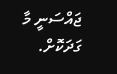ޖައްސަނީ މާ ގަދަކޮށް.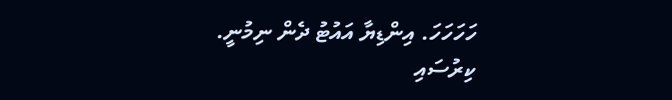ހަހަހަހަ. އިންޑިޔާ އައުޓު ދެން ނިމުނީ.
ކިރުސައި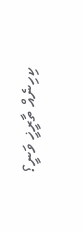ކިހިނެއް ތާރީޚީ ވަނީ؟